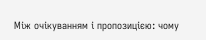Між очікуванням і пропозицією: чому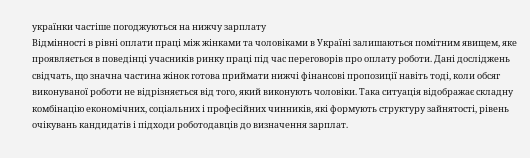українки частіше погоджуються на нижчу зарплату
Відмінності в рівні оплати праці між жінками та чоловіками в Україні залишаються помітним явищем, яке проявляється в поведінці учасників ринку праці під час переговорів про оплату роботи. Дані досліджень свідчать, що значна частина жінок готова приймати нижчі фінансові пропозиції навіть тоді, коли обсяг виконуваної роботи не відрізняється від того, який виконують чоловіки. Така ситуація відображає складну комбінацію економічних, соціальних і професійних чинників, які формують структуру зайнятості, рівень очікувань кандидатів і підходи роботодавців до визначення зарплат.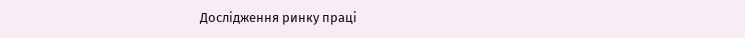Дослідження ринку праці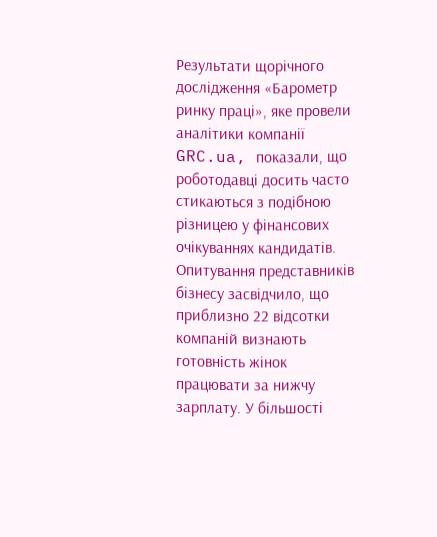Результати щорічного дослідження «Барометр ринку праці», яке провели аналітики компанії GRC.ua, показали, що роботодавці досить часто стикаються з подібною різницею у фінансових очікуваннях кандидатів. Опитування представників бізнесу засвідчило, що приблизно 22 відсотки компаній визнають готовність жінок працювати за нижчу зарплату. У більшості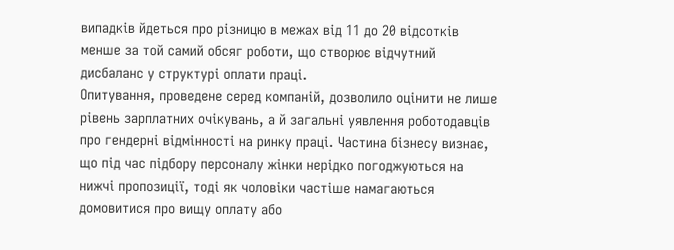випадків йдеться про різницю в межах від 11 до 20 відсотків менше за той самий обсяг роботи, що створює відчутний дисбаланс у структурі оплати праці.
Опитування, проведене серед компаній, дозволило оцінити не лише рівень зарплатних очікувань, а й загальні уявлення роботодавців про гендерні відмінності на ринку праці. Частина бізнесу визнає, що під час підбору персоналу жінки нерідко погоджуються на нижчі пропозиції, тоді як чоловіки частіше намагаються домовитися про вищу оплату або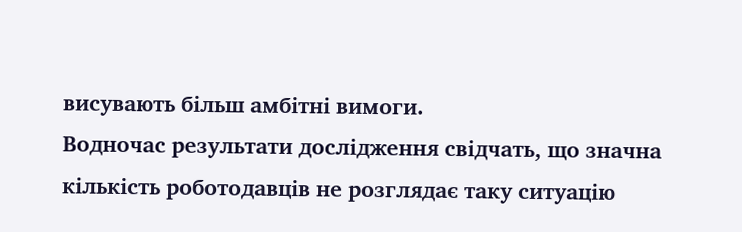висувають більш амбітні вимоги.
Водночас результати дослідження свідчать, що значна кількість роботодавців не розглядає таку ситуацію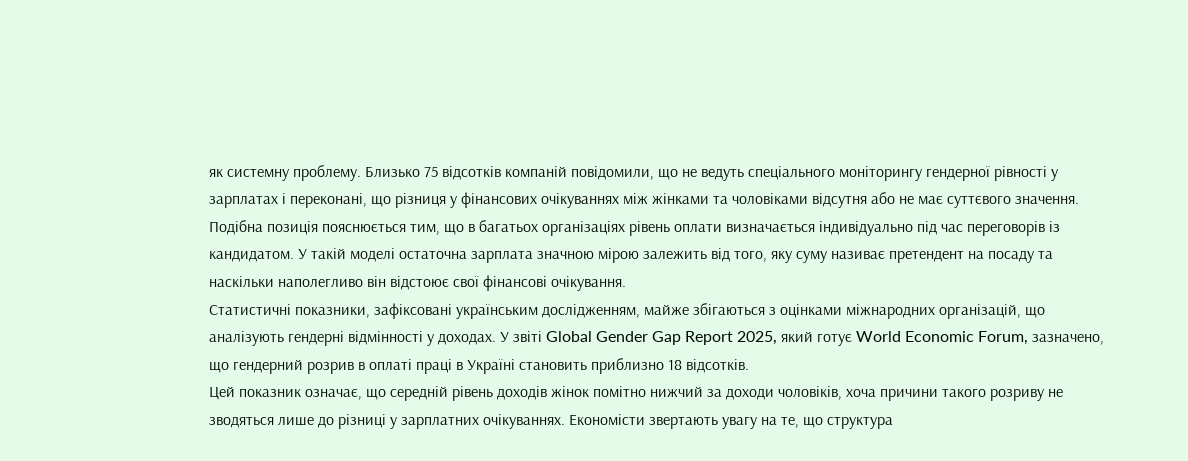як системну проблему. Близько 75 відсотків компаній повідомили, що не ведуть спеціального моніторингу гендерної рівності у зарплатах і переконані, що різниця у фінансових очікуваннях між жінками та чоловіками відсутня або не має суттєвого значення.
Подібна позиція пояснюється тим, що в багатьох організаціях рівень оплати визначається індивідуально під час переговорів із кандидатом. У такій моделі остаточна зарплата значною мірою залежить від того, яку суму називає претендент на посаду та наскільки наполегливо він відстоює свої фінансові очікування.
Статистичні показники, зафіксовані українським дослідженням, майже збігаються з оцінками міжнародних організацій, що аналізують гендерні відмінності у доходах. У звіті Global Gender Gap Report 2025, який готує World Economic Forum, зазначено, що гендерний розрив в оплаті праці в Україні становить приблизно 18 відсотків.
Цей показник означає, що середній рівень доходів жінок помітно нижчий за доходи чоловіків, хоча причини такого розриву не зводяться лише до різниці у зарплатних очікуваннях. Економісти звертають увагу на те, що структура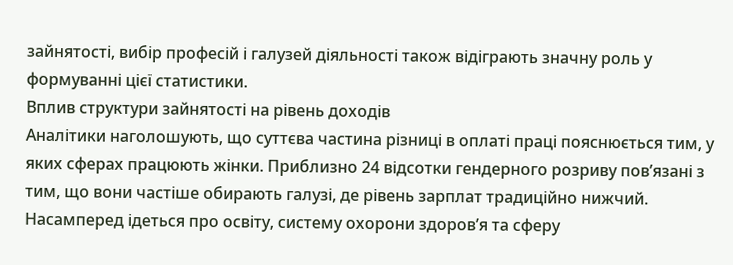зайнятості, вибір професій і галузей діяльності також відіграють значну роль у формуванні цієї статистики.
Вплив структури зайнятості на рівень доходів
Аналітики наголошують, що суттєва частина різниці в оплаті праці пояснюється тим, у яких сферах працюють жінки. Приблизно 24 відсотки гендерного розриву пов’язані з тим, що вони частіше обирають галузі, де рівень зарплат традиційно нижчий.
Насамперед ідеться про освіту, систему охорони здоров’я та сферу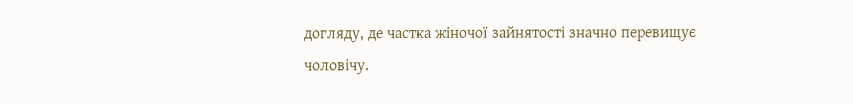догляду, де частка жіночої зайнятості значно перевищує чоловічу.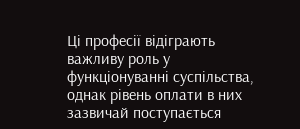Ці професії відіграють важливу роль у функціонуванні суспільства, однак рівень оплати в них зазвичай поступається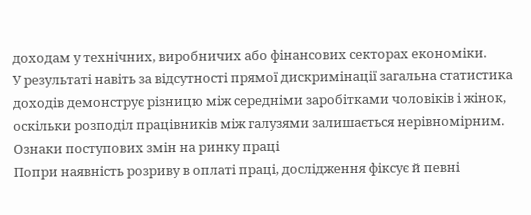доходам у технічних, виробничих або фінансових секторах економіки.
У результаті навіть за відсутності прямої дискримінації загальна статистика доходів демонструє різницю між середніми заробітками чоловіків і жінок, оскільки розподіл працівників між галузями залишається нерівномірним.
Ознаки поступових змін на ринку праці
Попри наявність розриву в оплаті праці, дослідження фіксує й певні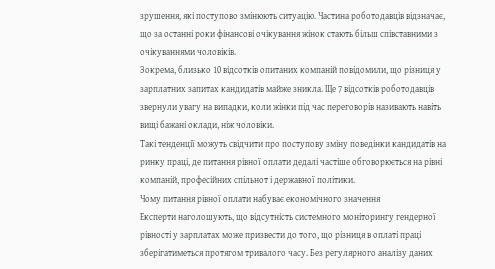зрушення, які поступово змінюють ситуацію. Частина роботодавців відзначає, що за останні роки фінансові очікування жінок стають більш співставними з очікуваннями чоловіків.
Зокрема, близько 10 відсотків опитаних компаній повідомили, що різниця у зарплатних запитах кандидатів майже зникла. Ще 7 відсотків роботодавців звернули увагу на випадки, коли жінки під час переговорів називають навіть вищі бажані оклади, ніж чоловіки.
Такі тенденції можуть свідчити про поступову зміну поведінки кандидатів на ринку праці, де питання рівної оплати дедалі частіше обговорюється на рівні компаній, професійних спільнот і державної політики.
Чому питання рівної оплати набуває економічного значення
Експерти наголошують, що відсутність системного моніторингу гендерної рівності у зарплатах може призвести до того, що різниця в оплаті праці зберігатиметься протягом тривалого часу. Без регулярного аналізу даних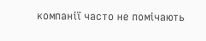компанії часто не помічають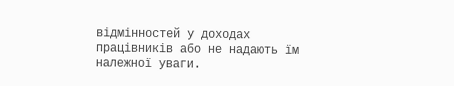відмінностей у доходах працівників або не надають їм належної уваги.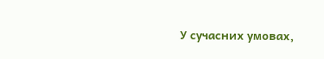У сучасних умовах,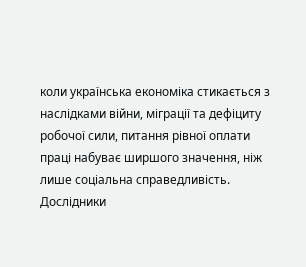коли українська економіка стикається з наслідками війни, міграції та дефіциту робочої сили, питання рівної оплати праці набуває ширшого значення, ніж лише соціальна справедливість. Дослідники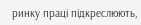ринку праці підкреслюють,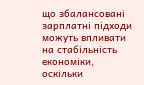що збалансовані зарплатні підходи можуть впливати на стабільність економіки, оскільки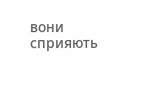вони сприяють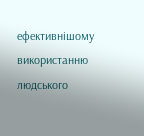ефективнішому використанню людського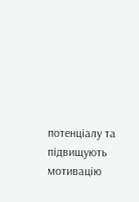потенціалу та підвищують мотивацію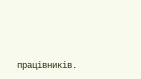працівників.